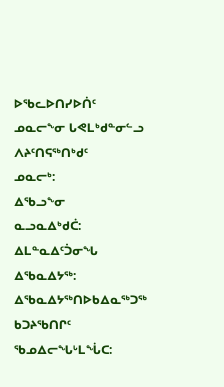ᐅᖃᓚᐅᑎᓯᐅᑏᑦ
ᓄᓇᓕᖕᓂ ᒐᕙᒪᒃᑯᓐᓂᓪᓗ ᐱᔨᑦᑎᕋᖅᑎᒃᑯᑦ
ᓄᓇᓕᒃ:
ᐃᖃᓗᖕᓂ
ᓇᓗᓇᐃᒃᑯᑖ:
ᐃᒪᓐᓇᐃᑦᑑᓂᖓ ᐃᖃᓇᐃᔭᖅ:
ᐃᖃᓇᐃᔭᖅᑎᐅᑲᐃᓇᖅᑐᖅ
ᑲᑐᔨᖃᑎᒋᑦ ᖃᓄᐃᓕᖓᒡᒪᖔᑕ: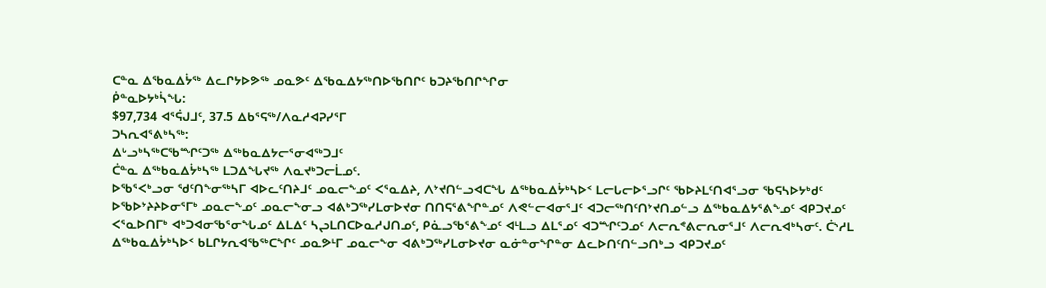ᑕᓐᓇ ᐃᖃᓇᐃᔮᖅ ᐃᓚᒋᔭᐅᕗᖅ ᓄᓇᕗᑦ ᐃᖃᓇᐃᔭᖅᑎᐅᖃᑎᒋᑦ ᑲᑐᔨᖃᑎᒋᖏᓂ
ᑮᓐᓇᐅᔭᒃᓵᖓ:
$97,734 ᐊᕐᕌᒍᒧᑦ, 37.5 ᐃᑲᕐᕋᖅ/ᐱᓇᓱᐊᕈᓯᕐᒥ
ᑐᓴᕆᐊᕐᕕᒃᓴᖅ:
ᐃᒡᓗᒃᓴᖅᑕᖃᙱᑦᑐᖅ ᐃᖅᑲᓇᐃᔭᓕᕐᓂᐊᖅᑐᒧᑦ
ᑖᓐᓇ ᐃᖅᑲᓇᐃᔮᒃᓴᖅ ᒪᑐᐃᖓᔪᖅ ᐱᓇᔪᒃᑐᓕᒫᓄᑦ.
ᐅᖃᕐᐸᒃᓗᓂ ᖁᑦᑎᖕᓂᖅᓴᒥ ᐊᐅᓚᑦᑎᔨᒧᑦ ᓄᓇᓕᖕᓄᑦ ᐸᕐᓇᐃᔨ, ᐱᔾᔪᑎᓪᓗᐊᑕᖓ ᐃᖅᑲᓇᐃᔮᒃᓴᐅᑉ ᒪᓕᒐᓕᐅᕐᓗᒋᑦ ᖃᐅᔨᒪᑦᑎᐊᕐᓗᓂ ᖃᕋᓴᐅᔭᒃᑯᑦ ᐅᖃᐅᔾᔨᔨᐅᓂᕐᒥᒃ ᓄᓇᓕᖕᓄᑦ ᓄᓇᓕᖕᓂᓗ ᐊᕕᒃᑐᖅᓯᒪᓂᐅᔪᓂ ᑎᑎᕋᕐᕕᖏᓐᓄᑦ ᐱᕙᓪᓕᐊᓂᕐᒧᑦ ᐊᑐᓕᖅᑎᑦᑎᔾᔪᑎᓄᓪᓗ ᐃᖅᑲᓇᐃᔭᕐᕕᖕᓄᑦ ᐊᑭᑐᔪᓄᑦ ᐸᕐᓇᐅᑎᒥᒃ ᐊᒃᑐᐊᓂᖃᕐᓂᖓᓄᑦ ᐃᒪᐃᑦ ᓴᖢᒪᑎᑕᐅᓇᓱᒍᑎᓄᑦ, ᑭᓈᓗᖃᕐᕕᖕᓄᑦ ᐊᒻᒪᓗ ᐃᒪᕐᓄᑦ ᐊᑐᙱᑦᑐᓄᑦ ᐱᓕᕆᕝᕕᓕᕆᓂᕐᒧᑦ ᐱᓕᕆᐊᒃᓴᓂᑦ. ᑖᔅᓱᒪ ᐃᖅᑲᓇᐃᔮᒃᓴᐅᑉ ᑲᒪᒋᔭᕆᐊᖃᖅᑕᖏᑦ ᓄᓇᕗᒻᒥ ᓄᓇᓕᖕᓂ ᐊᕕᒃᑐᖅᓯᒪᓂᐅᔪᓂ ᓇᓃᓐᓂᖏᓐᓂ ᐃᓚᐅᑎᑦᑎᓪᓗᑎᒃᓗ ᐊᑭᑐᔪᓄᑦ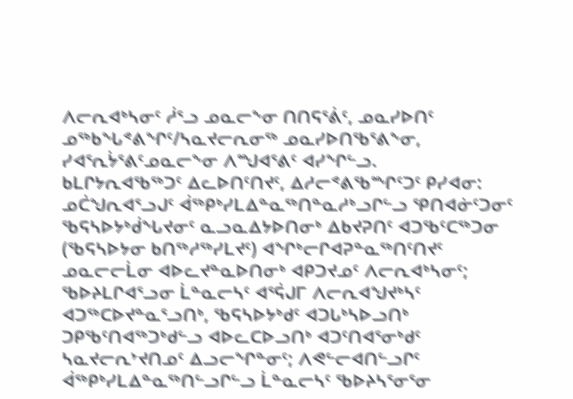ᐱᓕᕆᐊᒃᓴᓂᑦ ᓲᕐᓗ ᓄᓇᓕᖕᓂ ᑎᑎᕋᕐᕖᑦ, ᓄᓇᓯᐅᑎᑦ ᓄᖅᑲᖓᕝᕕᖏᑦ/ᓴᓇᔪᓕᕆᓂᖅ ᓄᓇᓯᐅᑎᖃᕐᕕᖕᓂ, ᓯᐊᕐᕆᔮᕐᕕᑦᓄᓇᓕᖕᓂ ᐱᙳᐊᕐᕕᑦ ᐊᓯᖏᓪᓗ.
ᑲᒪᒋᔭᕆᐊᖃᖅᑐᑦ ᐃᓚᐅᑎᑦᑎᔪᑦ, ᐃᓱᓕᕝᕕᖃᙱᑦᑐᑦ ᑭᓯᐊᓂ: ᓄᑖᖑᕆᐊᕐᓗᒍᑦ ᐋᖅᑭᒃᓯᒪᐃᓐᓇᖅᑎᓐᓇᓱᒃᓗᒋᓪᓗ ᕿᑎᐊᓃᑦᑐᓂᑦ ᖃᕋᓴᐅᔭᒃᑰᖓᔪᓂᑦ ᓇᓗᓇᐃᔭᐅᑎᓂᒃ ᐃᑲᔪᕈᑎᑦ ᐊᑐᖃᑦᑕᖅᑐᓂ (ᖃᕋᓴᐅᔭᓂ ᑲᑎᖅᓱᖅᓯᒪᔪᑦ) ᐊᖏᒃᓕᒋᐊᕈᓐᓇᖅᑎᑦᑎᔪᑦ ᓄᓇᓕᓕᒫᓂ ᐊᐅᓚᔪᓐᓇᐅᑎᓂᒃ ᐊᑭᑐᔪᓄᑦ ᐱᓕᕆᐊᒃᓴᓂᑦ; ᖃᐅᔨᒪᒋᐊᕐᓗᓂ ᒫᓐᓇᓕᓴᑦ ᐊᕐᕌᒍᒥ ᐱᓕᕆᐊᖑᔪᒃᓴᑦ ᐊᑐᖅᑕᐅᔪᓐᓇᕐᓗᑎᒃ, ᖃᕋᓴᐅᔭᒃᑯᑦ ᐊᑐᒐᒃᓴᐅᓗᑎᒃ ᑐᑭᖃᑦᑎᐊᖅᑐᒃᑯᓪᓗ ᐊᐅᓚᑕᐅᓗᑎᒃ ᐊᑐᑦᑎᐊᕐᓂᒃᑯᑦ ᓴᓇᔪᓕᕆᔾᔪᑎᓄᑦ ᐃᓗᓕᖏᓐᓂᑦ; ᐱᕙᓪᓕᐊᑎᓪᓗᒋᑦ ᐋᖅᑭᒃᓯᒪᐃᓐᓇᖅᑎᓪᓗᒋᓪᓗ ᒫᓐᓇᓕᓴᑦ ᖃᐅᔨᓴᕐᓂᕐᓂ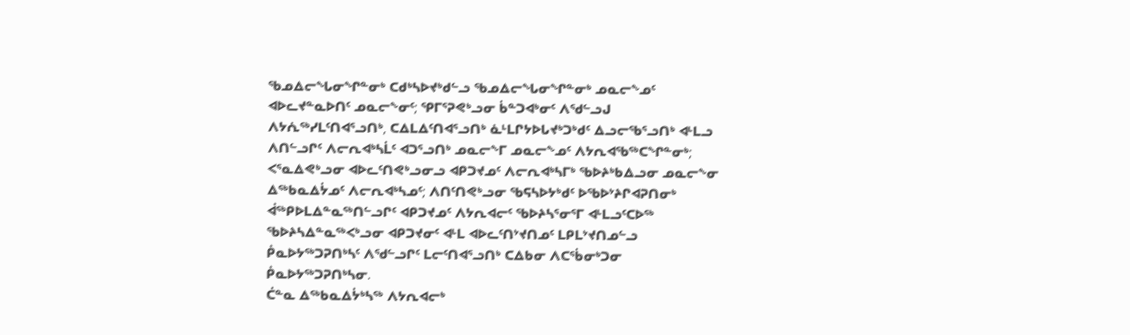ᖃᓄᐃᓕᖓᓂᖏᓐᓂᒃ ᑕᑯᒃᓴᐅᔪᒃᑯᓪᓗ ᖃᓄᐃᓕᖓᓂᖏᓐᓂᒃ ᓄᓇᓕᖕᓄᑦ ᐊᐅᓚᔪᓐᓇᐅᑎᑦ ᓄᓇᓕᖕᓂᑦ; ᕿᒥᕐᕈᕙᒃᓗᓂ ᑳᓐᑐᐊᒃᓂᑦ ᐱᖁᓪᓗᒍ ᐱᔭᕇᖅᓯᒪᑦᑎᐊᕐᓗᑎᒃ, ᑕᐃᒪᐃᑦᑎᐊᕐᓗᑎᒃ ᓈᒻᒪᒋᔭᐅᒐᔪᒃᑐᒃᑯᑦ ᐃᓗᓕᖃᕐᓗᑎᒃ ᐊᒻᒪᓗ ᐱᑎᓪᓗᒋᑦ ᐱᓕᕆᐊᒃᓴᒫᑦ ᐊᑐᕐᓗᑎᒃ ᓄᓇᓕᖕᒥ ᓄᓇᓕᖕᓄᑦ ᐱᔭᕆᐊᖃᖅᑕᖏᓐᓂᒃ; ᐸᕐᓇᐃᕙᒃᓗᓂ ᐊᐅᓚᑦᑎᕙᒃᓗᓂᓗ ᐊᑭᑐᔪᓄᑦ ᐱᓕᕆᐊᒃᓴᒥᒃ ᖃᐅᔨᒃᑲᐃᓗᓂ ᓄᓇᓕᖕᓂ ᐃᖅᑲᓇᐃᔮᓄᑦ ᐱᓕᕆᐊᒃᓴᓄᑦ; ᐱᑎᑦᑎᕙᒃᓗᓂ ᖃᕋᓴᐅᔭᒃᑯᑦ ᐅᖃᐅᔾᔨᒋᐊᕈᑎᓂᒃ ᐋᖅᑭᐅᒪᐃᓐᓇᖅᑎᓪᓗᒋᑦ ᐊᑭᑐᔪᓄᑦ ᐱᔭᕆᐊᓕᑦ ᖃᐅᔨᓴᕐᓂᕐᒥ ᐊᒻᒪᓗᑦᑕᐅᖅ ᖃᐅᔨᓴᐃᓐᓇᖅᐸᒃᓗᓂ ᐊᑭᑐᔪᓂᑦ ᐊᒻᒪ ᐊᐅᓚᑦᑎᔾᔪᑎᓄᑦ ᒪᑭᒪᔾᔪᑎᓄᓪᓗ ᑮᓇᐅᔭᖅᑐᕈᑎᒃᓴᑦ ᐱᖁᓪᓗᒋᑦ ᒪᓕᑦᑎᐊᕐᓗᑎᒃ ᑕᐃᑲᓂ ᐱᑕᕐᑳᓂᒃᑐᓂ ᑮᓇᐅᔭᖅᑐᕈᑎᒃᓴᓂ.
ᑖᓐᓇ ᐃᖅᑲᓇᐃᔮᒃᓴᖅ ᐱᔭᕆᐊᓕᒃ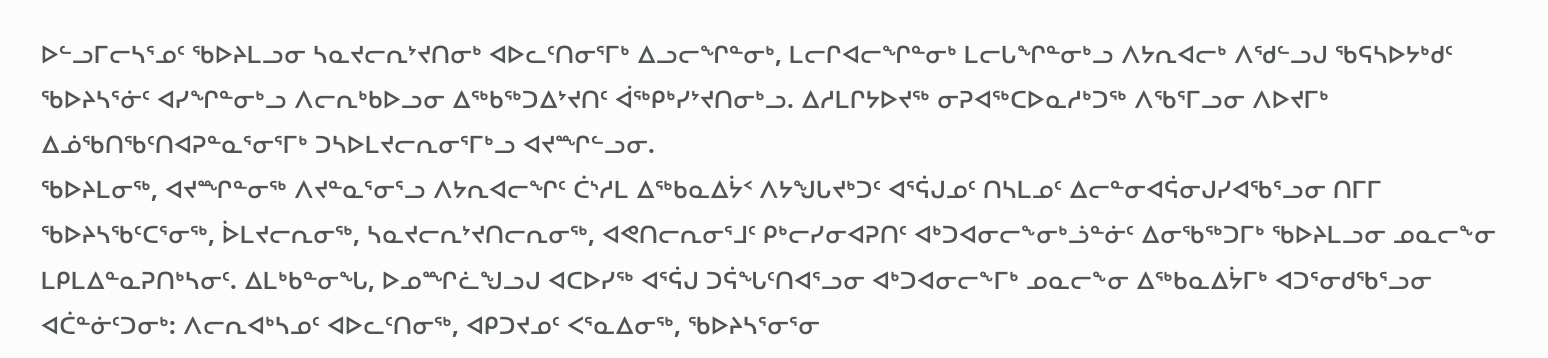ᐅᓪᓗᒥᓕᓴᕐᓄᑦ ᖃᐅᔨᒪᓗᓂ ᓴᓇᔪᓕᕆᔾᔪᑎᓂᒃ ᐊᐅᓚᑦᑎᓂᕐᒥᒃ ᐃᓗᓕᖏᓐᓂᒃ, ᒪᓕᒋᐊᓕᖏᓐᓂᒃ ᒪᓕᒐᖏᓐᓂᒃᓗ ᐱᔭᕆᐊᓕᒃ ᐱᖁᓪᓗᒍ ᖃᕋᓴᐅᔭᒃᑯᑦ ᖃᐅᔨᓴᕐᓃᑦ ᐊᓯᖏᓐᓂᒃᓗ ᐱᓕᕆᒃᑲᐅᓗᓂ ᐃᖅᑲᖅᑐᐃᔾᔪᑎᑦ ᐋᖅᑭᒃᓯᔾᔪᑎᓂᒃᓗ. ᐃᓱᒪᒋᔭᐅᔪᖅ ᓂᕈᐊᖅᑕᐅᓇᓱᒃᑐᖅ ᐱᖃᕐᒥᓗᓂ ᐱᐅᔪᒥᒃ ᐃᓅᖃᑎᖃᑦᑎᐊᕈᓐᓇᕐᓂᕐᒥᒃ ᑐᓴᐅᒪᔪᓕᕆᓂᕐᒥᒃᓗ ᐊᔪᙱᓪᓗᓂ.
ᖃᐅᔨᒪᓂᖅ, ᐊᔪᙱᓐᓂᖅ ᐱᔪᓐᓇᕐᓂᕐᓗ ᐱᔭᕆᐊᓕᖏᑦ ᑖᔅᓱᒪ ᐃᖅᑲᓇᐃᔮᑉ ᐱᔭᖑᒐᔪᒃᑐᑦ ᐊᕐᕌᒍᓄᑦ ᑎᓴᒪᓄᑦ ᐃᓕᓐᓂᐊᕌᓂᒍᓯᐊᖃᕐᓗᓂ ᑎᒥᒥ ᖃᐅᔨᓴᖃᑦᑕᕐᓂᖅ, ᐆᒪᔪᓕᕆᓂᖅ, ᓴᓇᔪᓕᕆᔾᔪᑎᓕᕆᓂᖅ, ᐊᕙᑎᓕᕆᓂᕐᒧᑦ ᑭᒃᓕᓯᓂᐊᕈᑎᑦ ᐊᒃᑐᐊᓂᓕᖕᓂᒃᓘᓐᓃᑦ ᐃᓂᖃᖅᑐᒥᒃ ᖃᐅᔨᒪᓗᓂ ᓄᓇᓕᖕᓂ ᒪᑭᒪᐃᓐᓇᕈᑎᒃᓴᓂᑦ. ᐃᒪᒃᑲᓐᓂᖓ, ᐅᓄᙱᓛᖑᓗᒍ ᐊᑕᐅᓯᖅ ᐊᕐᕌᒍ ᑐᕌᖓᑦᑎᐊᕐᓗᓂ ᐊᒃᑐᐊᓂᓕᖕᒥᒃ ᓄᓇᓕᖕᓂ ᐃᖅᑲᓇᐃᔮᒥᒃ ᐊᑐᕐᓂᑯᖃᕐᓗᓂ ᐊᑖᓐᓃᑦᑐᓂᒃ: ᐱᓕᕆᐊᒃᓴᓄᑦ ᐊᐅᓚᑦᑎᓂᖅ, ᐊᑭᑐᔪᓄᑦ ᐸᕐᓇᐃᓂᖅ, ᖃᐅᔨᓴᕐᓂᕐᓂ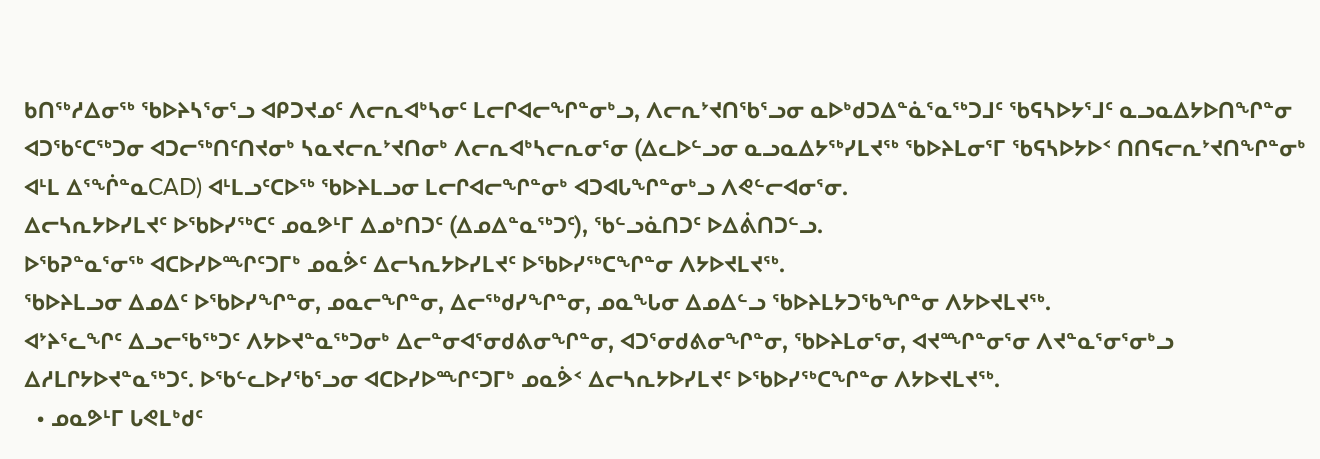ᑲᑎᖅᓱᐃᓂᖅ ᖃᐅᔨᓴᕐᓂᕐᓗ ᐊᑭᑐᔪᓄᑦ ᐱᓕᕆᐊᒃᓴᓂᑦ ᒪᓕᒋᐊᓕᖏᓐᓂᒃᓗ, ᐱᓕᕆᔾᔪᑎᖃᕐᓗᓂ ᓇᐅᒃᑯᑐᐃᓐᓈᕐᓇᖅᑐᒧᑦ ᖃᕋᓴᐅᔭᕐᒧᑦ ᓇᓗᓇᐃᔭᐅᑎᖏᓐᓂ ᐊᑐᖃᑦᑕᖅᑐᓂ ᐊᑐᓕᖅᑎᑦᑎᔪᓂᒃ ᓴᓇᔪᓕᕆᔾᔪᑎᓂᒃ ᐱᓕᕆᐊᒃᓴᓕᕆᓂᕐᓂ (ᐃᓚᐅᓪᓗᓂ ᓇᓗᓇᐃᔭᖅᓯᒪᔪᖅ ᖃᐅᔨᒪᓂᕐᒥ ᖃᕋᓴᐅᔭᐅᑉ ᑎᑎᕋᓕᕆᔾᔪᑎᖏᓐᓂᒃ ᐊᒻᒪ ᐃᕐᖐᓐᓇCAD) ᐊᒻᒪᓗᑦᑕᐅᖅ ᖃᐅᔨᒪᓗᓂ ᒪᓕᒋᐊᓕᖏᓐᓂᒃ ᐊᑐᐊᒐᖏᓐᓂᒃᓗ ᐱᕙᓪᓕᐊᓂᕐᓂ.
ᐃᓕᓴᕆᔭᐅᓯᒪᔪᑦ ᐅᖃᐅᓯᖅᑕᑦ ᓄᓇᕗᒻᒥ ᐃᓄᒃᑎᑐᑦ (ᐃᓄᐃᓐᓇᖅᑐᑦ), ᖃᓪᓗᓈᑎᑐᑦ ᐅᐃᕖᑎᑐᓪᓗ.
ᐅᖃᕈᓐᓇᕐᓂᖅ ᐊᑕᐅᓯᐅᙱᑦᑐᒥᒃ ᓄᓇᕘᑦ ᐃᓕᓴᕆᔭᐅᓯᒪᔪᑦ ᐅᖃᐅᓯᖅᑕᖏᓐᓂ ᐱᔭᐅᔪᒪᔪᖅ.
ᖃᐅᔨᒪᓗᓂ ᐃᓄᐃᑦ ᐅᖃᐅᓯᖏᓐᓂ, ᓄᓇᓕᖏᓐᓂ, ᐃᓕᖅᑯᓯᖏᓐᓂ, ᓄᓇᖓᓂ ᐃᓄᐃᓪᓗ ᖃᐅᔨᒪᔭᑐᖃᖏᓐᓂ ᐱᔭᐅᔪᒪᔪᖅ.
ᐊᔾᔨᕐᓚᖏᑦ ᐃᓗᓕᖃᖅᑐᑦ ᐱᔭᐅᔪᓐᓇᖅᑐᓂᒃ ᐃᓕᓐᓂᐊᕐᓂᑯᕕᓂᖏᓐᓂ, ᐊᑐᕐᓂᑯᕕᓂᖏᓐᓂ, ᖃᐅᔨᒪᓂᕐᓂ, ᐊᔪᙱᓐᓂᕐᓂ ᐱᔪᓐᓇᕐᓂᕐᓂᒃᓗ ᐃᓱᒪᒋᔭᐅᔪᓐᓇᖅᑐᑦ. ᐅᖃᓪᓚᐅᓯᖃᕐᓗᓂ ᐊᑕᐅᓯᐅᙱᑦᑐᒥᒃ ᓄᓇᕘᑉ ᐃᓕᓴᕆᔭᐅᓯᒪᔪᑦ ᐅᖃᐅᓯᖅᑕᖏᓐᓂ ᐱᔭᐅᔪᒪᔪᖅ.
  • ᓄᓇᕗᒻᒥ ᒐᕙᒪᒃᑯᑦ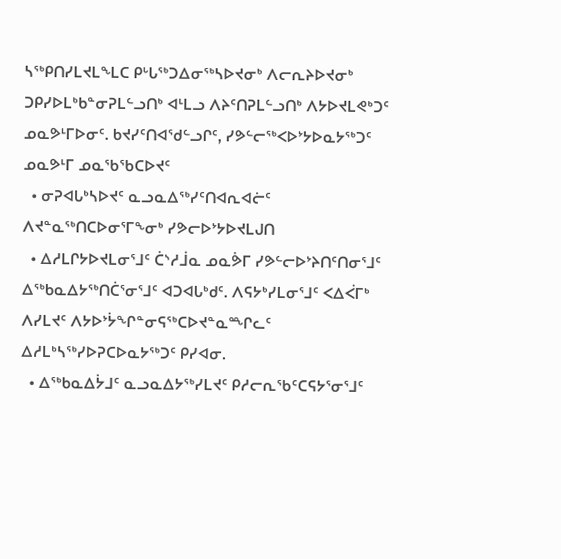ᓴᖅᑭᑎᓯᒪᔪᒪᖕᒪᑕ ᑭᒡᒐᖅᑐᐃᓂᖅᓴᐅᔪᓂᒃ ᐱᓕᕆᔨᐅᔪᓂᒃ ᑐᑭᓯᐅᒪᒃᑲᓐᓂᕈᒪᓪᓗᑎᒃ ᐊᒻᒪᓗ ᐱᔨᑦᑎᕈᒪᓪᓗᑎᒃ ᐱᔭᐅᔪᒪᕙᒃᑐᑦ ᓄᓇᕗᒻᒥᐅᓂᑦ. ᑲᔪᓯᑦᑎᐊᖁᓪᓗᒋᑦ, ᓯᕗᓪᓕᖅᐸᐅᔾᔭᐅᓇᔭᖅᑐᑦ ᓄᓇᕗᒻᒥ ᓄᓇᖃᖃᑕᐅᔪᑦ
  • ᓂᕈᐊᒐᒃᓴᐅᔪᑦ ᓇᓗᓇᐃᖅᓯᑦᑎᐊᕆᐊᓖᑦ ᐱᔪᓐᓇᖅᑎᑕᐅᓂᕐᒥᖕᓂᒃ ᓯᕗᓕᐅᔾᔭᐅᔪᒪᒍᑎ
  • ᐃᓱᒪᒋᔭᐅᔪᒪᓂᕐᒧᑦ ᑖᔅᓱᒨᓇ ᓄᓇᕘᒥ ᓯᕗᓪᓕᐅᔾᔨᑎᑦᑎᓂᕐᒧᑦ ᐃᖅᑲᓇᐃᔭᖅᑎᑖᕐᓂᕐᒧᑦ ᐊᑐᐊᒐᒃᑯᑦ. ᐱᕋᔭᒃᓯᒪᓂᕐᒧᑦ ᐸᐃᐹᒥᒃ ᐱᓯᒪᔪᑦ ᐱᔭᐅᔾᔮᖏᓐᓂᕋᖅᑕᐅᔪᓐᓇᙱᓚᑦ ᐃᓱᒪᒃᓴᖅᓯᐅᕈᑕᐅᓇᔭᖅᑐᑦ ᑭᓯᐊᓂ.
  • ᐃᖅᑲᓇᐃᔮᒧᑦ ᓇᓗᓇᐃᔭᖅᓯᒪᔪᑦ ᑭᓱᓕᕆᖃᑦᑕᕋᔭᕐᓂᕐᒧᑦ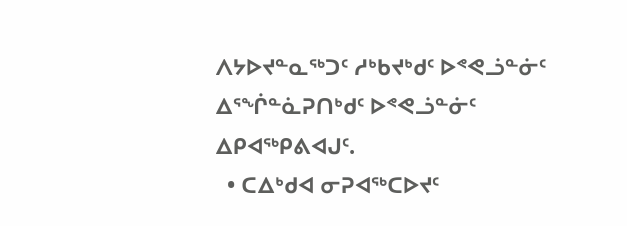ᐱᔭᐅᔪᓐᓇᖅᑐᑦ ᓱᒃᑲᔪᒃᑯᑦ ᐅᕝᕙᓘᓐᓃᑦ ᐃᕐᖐᓐᓈᕈᑎᒃᑯᑦ ᐅᕝᕙᓘᓐᓃᑦ ᐃᑭᐊᖅᑭᕕᐊᒍᑦ.
  • ᑕᐃᒃᑯᐊ ᓂᕈᐊᖅᑕᐅᔪᑦ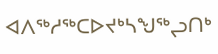ᐊᐱᖅᓱᖅᑕᐅᔪᒃᓴᖑᖅᖢᑎᒃ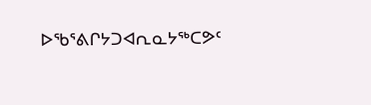ᐅᖃᕐᕕᒋᔭᑐᐊᕆᓇᔭᖅᑕᕗᑦ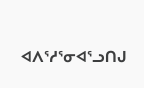ᐊᐱᕐᓱᕐᓂᐊᕐᓗᑎᒍ